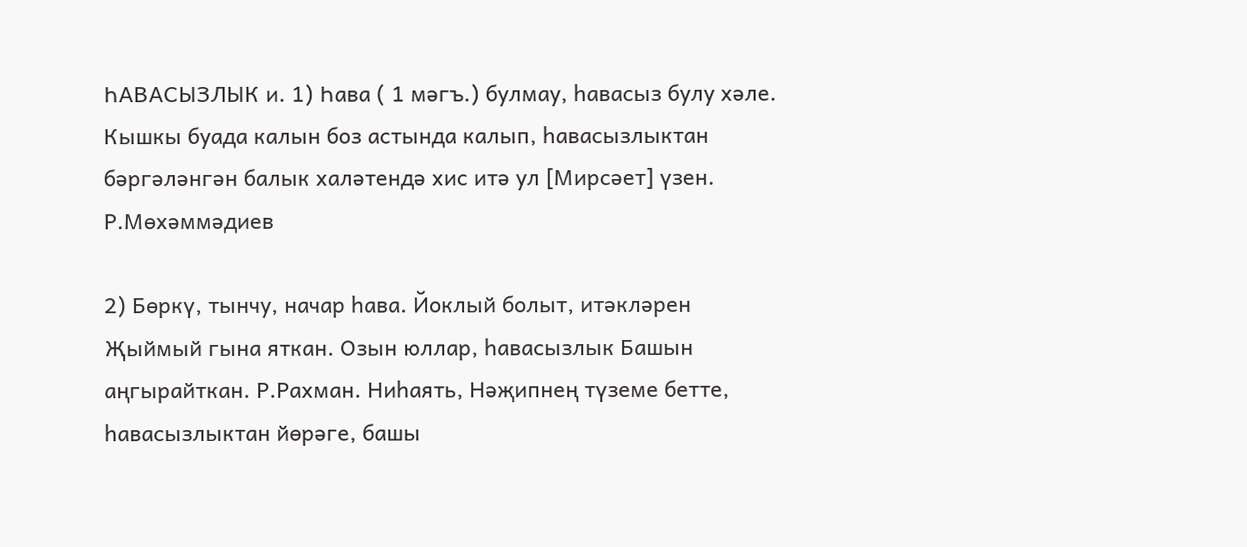ҺАВАСЫЗЛЫК и. 1) Һава ( 1 мәгъ.) булмау, һавасыз булу хәле. Кышкы буада калын боз астында калып, һавасызлыктан бәргәләнгән балык халәтендә хис итә ул [Мирсәет] үзен. Р.Мөхәммәдиев

2) Бөркү, тынчу, начар һава. Йоклый болыт, итәкләрен Җыймый гына яткан. Озын юллар, һавасызлык Башын аңгырайткан. Р.Рахман. Ниһаять, Нәҗипнең түземе бетте, һавасызлыктан йөрәге, башы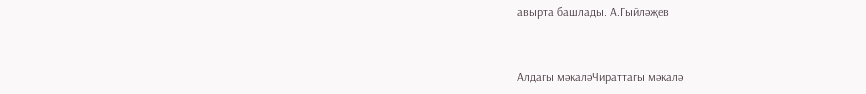авырта башлады. А.Гыйләҗев



Алдагы мәкаләЧираттагы мәкалә